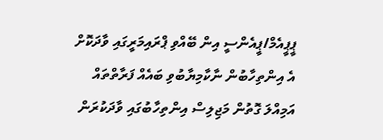ޕީޕީއެމް/ޕީއެންސީ އިން ބޭއްވި ޕްރައިމަރީގައި ވާދަކޮށް އެ އިންތިހާބުން ނާކާމިޔާބުވި ބައެއް ފަރާތްތައް އަމިއްލަ ގޮތުން މަޖިލިސް އިންތިހާބުގައި ވާދަކުރަން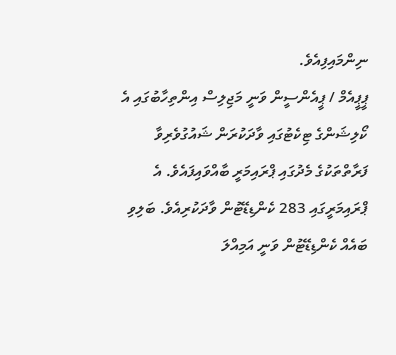ނިންމައިފިއެވެ.
ޕީޕީއެމް / ޕީއެންސީން ވަނީ މަޖިލިސް އިންތިހާބުގައި އެ ކޯލިޝަންގެ ޓިކެޓުގައި ވާދަކުރަން ޝައުގުވެރިވާ ފަރާތްތަކުގެ މެދުގައި ޕްރައިމަރީ ބާއްވައިފައެވެ. އެ ޕްރައިމަރީގައި 283 ކެންޑިޑޭޓުން ވާދަކުރިއެވެ. ބަލިވި ބައެއް ކެންޑިޑޭޓުން ވަނީ އަމިއްލަ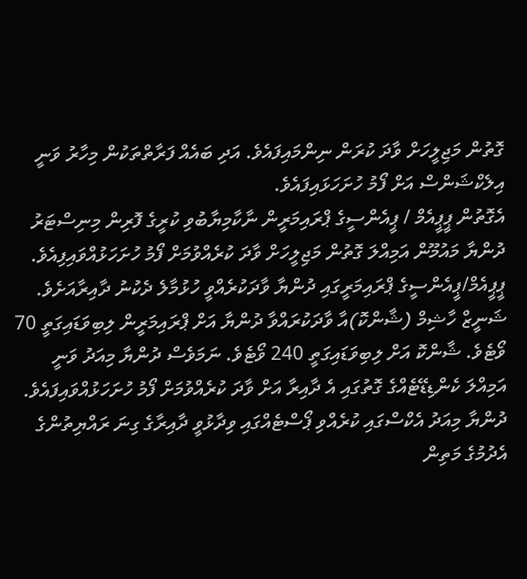ގޮތުން މަޖިލީހަށް ވާދަ ކުރަން ނިންމައިފައެވެ. އަދި ބައެއް ފަރާތްތަކުން މިހާރު ވަނީ އިލެކްޝަންސް އަށް ފޯމު ހުށަހަޅައިފައެވެ.
އެގޮތުން ޕީޕީއެމް / ޕީއެންސީގެ ޕްރައިމަރީން ނާކާމިޔާބުވި ކުރީގެ ފޮރިން މިނިސްޓަރު ދުންޔާ މައުމޫން އަމިއްލަ ގޮތުން މަޖިލީހަށް ވާދަ ކުރެއްވުމަށް ފޯމު ހުށަހަޅުއްވައިފިއެވެ.
ޕީޕީއެމް/ޕީއެންސީގެ ޕްރައިމަރީގައި ދުންޔާ ވާދަކުރެއްވީ ހުޅުމާލެ ދެކުނު ދާއިރާއަށެވެ. ޝަނީޒް ހާޝިމް (ޝާންކޮ)އާ ވާދަކުރައްވާ ދުންޔާ އަށް ޕްރައިމަރީން ލިބިވަޑައިގަތީ 70 ވޯޓެވެ. ޝާންކޮ އަށް ލިބިވަޑައިގަތީ 240 ވޯޓެވެ. ނަމަވެސް ދުންޔާ މިއަދު ވަނީ އަމިއްލަ ކެންޑިޑޭޓެއްގެ ގޮތުގައި އެ ދާއިރާ އަށް ވާދަ ކުރެއްވުމަށް ފޯމު ހުށަހަޅުއްވައިފައެވެ.
ދުންޔާ މިއަދު އެކްސްގައި ކުރެއްވި ޕޯސްޓެއްގައި ވިދާޅުވީ ދާއިރާގެ ގިނަ ރައްޔިތުންގެ އެދުމުގެ މަތިން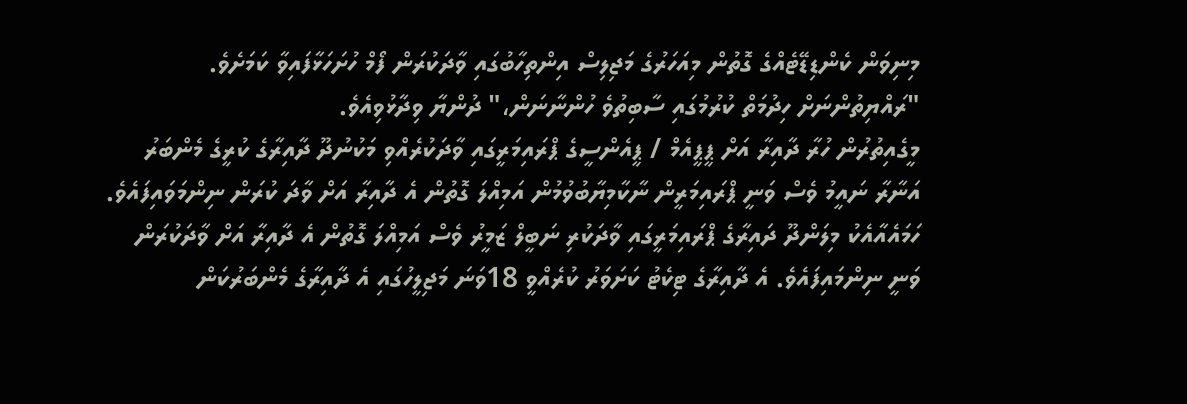މިނިވަން ކެންޑިޑޭޓެއްގެ ގޮތުން މިއަހަރުގެ މަޖިލިސް އިންތިހާބުގައި ވާދަކުރަން ފޯމް ހުށަހަޅާފައިވާ ކަމަށެވެ.
"ރައްޔިތުންނަށް ހިދުމަތް ކުރުމުގައި ސާބިތުވެ ހުންނާނަން،" ދުންޔާ ވިދާޅުވިއެވެ.
މީގެއިތުރުން ހުރާ ދާއިރާ އަށް ޕީޕީއެމް / ޕީއެންސީގެ ޕްރައިމަރީގައި ވާދަކުރެއްވި މަކުނުދޫ ދާއިރާގެ ކުރީގެ މެންބަރު އަނާރާ ނައީމު ވެސް ވަނީ ޕްރައިމަރީން ނާކާމިޔާބުވުމުން އަމިއްލަ ގޮތުން އެ ދާއިރާ އަށް ވާދަ ކުރަން ނިންމަވައިފައެވެ.
ހަމައެއާއެކު މިލަންދޫ ދައިރާގެ ޕްރައިމަރީގައި ވާދަކުރި ނަބީލް ޒަމީރު ވެސް އަމިއްލަ ގޮތުން އެ ދާއިރާ އަށް ވާދަކުރަން ވަނީ ނިންމައިފައެވެ. އެ ދާއިރާގެ ޓިކެޓު ކަށަވަރު ކުރެއްވީ 18ވަނަ މަޖިލީހުގައި އެ ދާއިރާގެ މެންބަރުކަން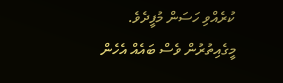ކުރެއްވި ހަސަން މުފީދެވެ.
މީގެއިތުރުން ވެސް ބައެއް އެހެން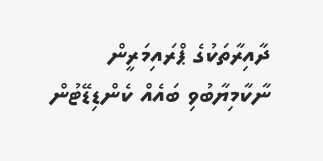ދާއިރާތަކުގެ ޕްރައިމަރީން ނާކާމިޔާބުވި ބައެއް ކެންޑިޑޭޓުން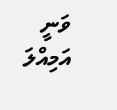ވަނީ އަމިއްލަ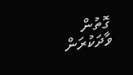ގޮތުން ވާދަކުރަން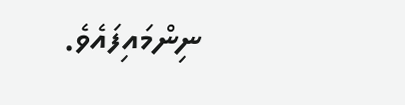ނިންމައިފައެވެ.